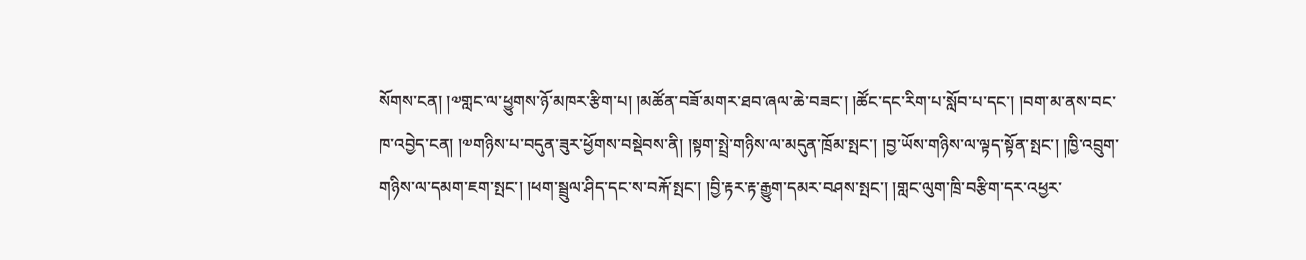སོགས་ངན། །༧གླང་ལ་ཕྱུགས་ཉོ་མཁར་རྩིག་པ། །མཚོན་བཟོ་མགར་ཐབ་ཞལ་ཆེ་བཟང་། །ཚོང་དང་རིག་པ་སློབ་པ་དང་། །བག་མ་ནས་བང་ཁ་འབྱེད་ངན། །༧གཉིས་པ་བདུན་ཟུར་ཕྱོགས་བསྡེབས་ནི། །སྟག་སྤྲེ་གཉིས་ལ་མདུན་ཁྲོམ་སྤང་། །བྱ་ཡོས་གཉིས་ལ་ལྟད་སྟོན་སྤང་། །ཁྱི་འབྲུག་གཉིས་ལ་དམག་ཇག་སྤང་། །ཕག་སྦྲུལ་ཤིད་དང་ས་བརྐོ་སྤང་། །བྱི་རྟར་རྟ་རྒྱུག་དམར་བཤས་སྤང་། །གླང་ལུག་ཁྲི་བརྩིག་དར་འཕྱར་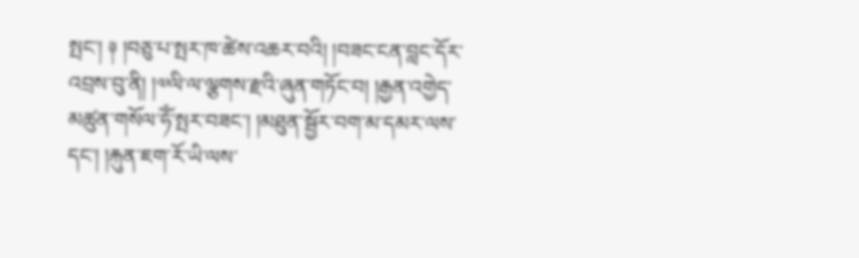སྤང་། ༈ །བཅུ་པ་སྤར་ཁ་ཚེས་འཆར་བའི། །བཟང་ངན་བླང་དོར་འབྲས་བུ་ནི། །༧ལི་ལ་ལྕགས་རྫའི་ཞུན་གཏོང་བ། །རྒྱན་འགྱེད་མཚུན་གསོལ་ཧོཾ་སྤར་བཟང་། །མཐུན་སྦྱོར་བག་མ་དམར་ལས་དང་། །རྐུན་ཇག་རོ་ཡི་ལས་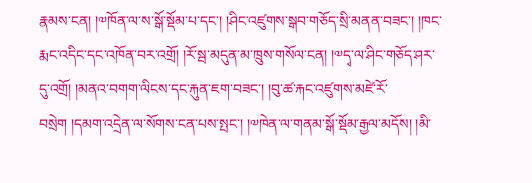རྣམས་ངན། །༧ཁོན་ལ་ས་སྒོ་སྡོམ་པ་དང་། །ཤིང་འཛུགས་སྒབ་གཅོད་སྲི་མནན་བཟང་། །ཁང་རྨང་འདིང་དང་འཁོན་བར་འགྲོ། །རོ་སྦ་མདུན་མ་ཁྲུས་གསོལ་ངན། །༧དྭ་ལ་ཤིང་གཅོད་ཤར་དུ་འགྲོ། །མནའ་བགག་ལིངས་དང་རྐུན་ཇག་བཟང་། །བུ་ཚ་རྐང་འཛུགས་མཛེ་རོ་བསྲེག །དམག་འདྲེན་ལ་སོགས་ངན་པས་སྤང་། །༧ཁེན་ལ་གནམ་སྒོ་སྡོམ་རྒྱལ་མདོས། །མི་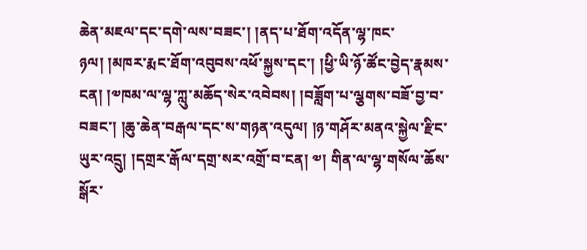ཆེན་མཇལ་དང་དགེ་ལས་བཟང་། །ནད་པ་ཐོག་འདོན་ལྷ་ཁང་ཉལ། །མཁར་རྨང་ཐོག་འབུབས་འཕོ་སྐྱས་དང་། །ཕྱི་ཡི་ཉོ་ཚོང་བྱེད་རྣམས་ངན། །༧ཁམ་ལ་ལྷ་ཀླུ་མཆོད་སེར་འབེབས། །བཟློག་པ་ལྕགས་བཟོ་བྱ་བ་བཟང་། །ཆུ་ཆེན་བརྒལ་དང་ས་གཉན་འདུལ། །ཉ་གཤོར་མནའ་སྐྱེལ་རྫིང་ཡུར་འདྲུ། །དགྲར་རྒོལ་དགྲ་སར་འགྲོ་བ་ངན། ༧། གིན་ལ་ལྷ་གསོལ་ཆོས་སྒོར་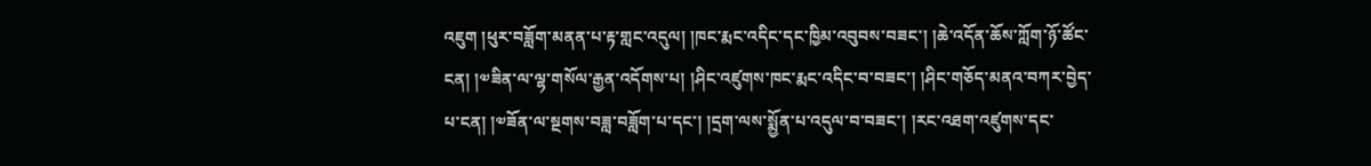འཇུག །ཕུར་བཟློག་མནན་པ་རྟ་གླང་འདུལ། །ཁང་རྨང་འདིང་དང་ཁྱིམ་འབུབས་བཟང་། །ཆེ་འདོན་ཆོས་ཀློག་ཉོ་ཚོང་ངན། །༧ཟིན་ལ་ལྷ་གསོལ་རྒྱན་འདོགས་པ། །ཤིང་འཛུགས་ཁང་རྨང་འདིང་བ་བཟང་། །ཤིང་གཅོད་མནའ་བཀར་བྱེད་པ་ངན། །༧ཟོན་ལ་སྔགས་བཟླ་བཟློག་པ་དང་། །དྲག་ལས་སྨྱོན་པ་འདུལ་བ་བཟང་། །རང་འཐག་འཛུགས་དང་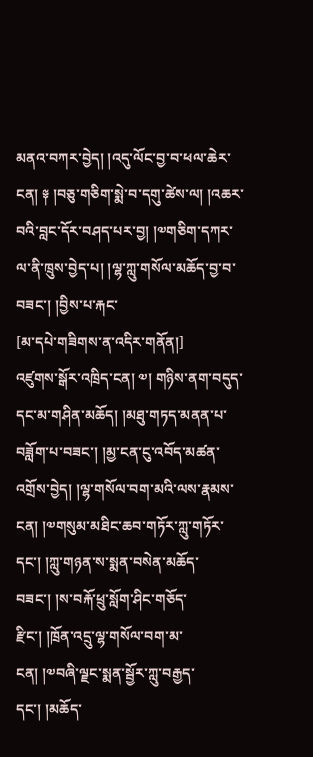མནའ་བཀར་བྱེད། །འདུ་ལོང་བྱ་བ་ཕལ་ཆེར་ངན། ༈ །བཅུ་གཅིག་སྨེ་བ་དགུ་ཚེས་ལ། །འཆར་བའི་བླང་དོར་བཤད་པར་བྱ། །༧གཅིག་དཀར་ལ་ནི་ཁྲུས་བྱེད་པ། །ལྷ་ཀླུ་གསོལ་མཆོད་བྱ་བ་བཟང་། །བྱིས་པ་རྐང་
[མ་དཔེ་གཟིགས་ན་འདིར་གནོན།]
འཛུགས་སྒོར་འཁྲིད་ངན། ༧། གཉིས་ནག་བདུད་དང་མ་གཤིན་མཆོད། །མཐུ་གཏད་མནན་པ་བཟློག་པ་བཟང་། །མྱ་ངན་ངུ་འབོད་མཚན་འགྲོས་བྱེད། །ལྷ་གསོལ་བག་མའི་ལས་རྣམས་ངན། །༧གསུམ་མཐིང་ཆབ་གཏོར་ཀླུ་གཏོར་དང་། །ཀླུ་གཉན་ས་སྨན་བསེན་མཆོད་བཟང་། །ས་བརྐོ་ཕྲུ་སློག་ཤིང་གཅོད་རྫིང་། །ཁྲོན་འདྲུ་ལྷ་གསོལ་བག་མ་ངན། །༧བཞི་ལྗང་སྨན་སྦྱོར་ཀླུ་བརྒྱད་དང་། །མཆོད་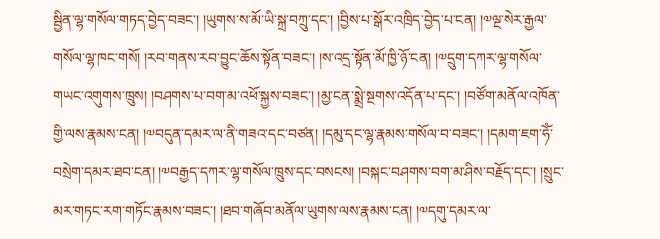སྦྱིན་ལྷ་གསོལ་གཏད་བྱེད་བཟང་། །ཡུགས་ས་མོ་ཡི་སྐྲ་བཀྲུ་དང་། །བྱིས་པ་སྒོར་འཁྲིད་བྱེད་པ་ངན། །༧ལྔ་སེར་རྒྱལ་གསོལ་ལྷ་ཁང་གསོ། །རབ་གནས་རབ་བྱུང་ཆོས་སྟོན་བཟང་། །ས་འདྲ་སྟོན་མོ་ཁྱི་ཉོ་ངན། །༧དྲུག་དཀར་ལྷ་གསོལ་གཡང་འགུགས་ཁྲུས། །བཤགས་པ་བག་མ་འཕོ་སྐྱས་བཟང་། །མྱ་ངན་སྨྲེ་སྔགས་འདོན་པ་དང་། །བཙོག་མནོལ་འཁོན་གྱི་ལས་རྣམས་ངན། །༧བདུན་དམར་ལ་ནི་གཟའ་དང་བཙན། །དམུ་དང་ལྷ་རྣམས་གསོལ་བ་བཟང་། །དམག་ཇག་ཧོཾ་བསྲེག་དམར་ཐབ་ངན། །༧བརྒྱད་དཀར་ལྷ་གསོལ་ཁྲུས་དང་བསངས། །བསྐང་བཤགས་བག་མ་ཤིས་བརྗོད་དང་། །སྲུང་མར་གཏང་རག་གཏོང་རྣམས་བཟང་། །ཐབ་གཞོབ་མནོལ་ཡུགས་ལས་རྣམས་ངན། །༧དགུ་དམར་ལ་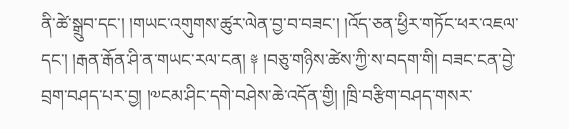ནི་ཚེ་སྒྲུབ་དང་། །གཡང་འགུགས་ཚུར་ལེན་བྱ་བ་བཟང་། །འོད་ཅན་ཕྱིར་གཏོང་ཕར་འཇལ་དང་། །རྒན་རྒོན་ཤི་ན་གཡང་རལ་ངན། ༈ །བཅུ་གཉིས་ཚེས་ཀྱི་ས་བདག་གི། བཟང་ངན་བྱེ་བྲག་བཤད་པར་བྱ། །༧ངམ་ཤིང་དགེ་བཤེས་ཆེ་འདོན་གྱི། །ཁྲི་བརྩིག་བཤད་གསར་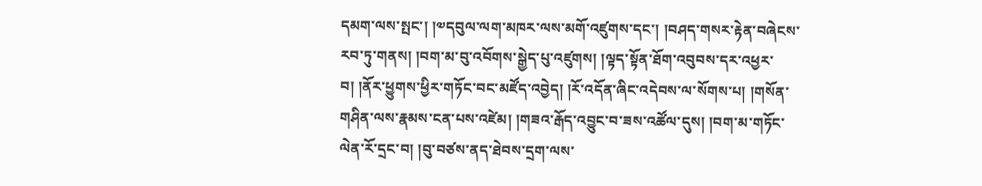དམག་ལས་སྤང་། །༧དབུལ་ལག་མཁར་ལས་མགོ་འཛུགས་དང་། །བཤད་གསར་རྟེན་བཞེངས་རབ་ཏུ་གནས། །བག་མ་བུ་འབོགས་སྒྱེད་པུ་འཛུགས། །ལྟད་སྟོན་ཐོག་འབུབས་དར་འཕྱར་བ། །ནོར་ཕྱུགས་ཕྱིར་གཏོང་བང་མཛོད་འབྱེད། །རོ་འདོན་ཞིང་འདེབས་ལ་སོགས་པ། །གསོན་གཤིན་ལས་རྣམས་ངན་པས་འཛེམ། །གཟའ་རྒོད་འབྱུང་བ་ཟས་འཚོལ་དུས། །བག་མ་གཏོང་ལེན་རོ་དྲང་བ། །བུ་བཙས་ནད་ཐེབས་དྲག་ལས་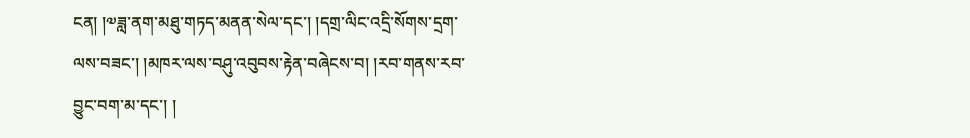ངན། །༧ཟླ་ནག་མཐུ་གཏད་མནན་སེལ་དང་། །དགྲ་ལིང་འདྲི་སོགས་དྲག་ལས་བཟང་། །མཁར་ལས་བཤུ་འབུབས་རྟེན་བཞེངས་བ། །རབ་གནས་རབ་བྱུང་བག་མ་དང་། །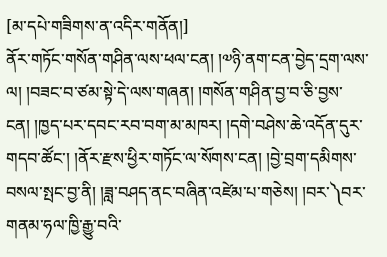[མ་དཔེ་གཟིགས་ན་འདིར་གནོན།]
ནོར་གཏོང་གསོན་གཤིན་ལས་ཕལ་ངན། །༧ཉི་ནག་ངན་བྱེད་དྲག་ལས་ལ། །བཟང་བ་ཙམ་སྟེ་དེ་ལས་གཞན། །གསོན་གཤིན་བྱ་བ་ཅི་བྱས་ངན། །ཁྱད་པར་དབང་རབ་བག་མ་མཁར། །དགེ་བཤེས་ཆེ་འདོན་དུར་གདབ་ཚོང་། །ནོར་རྫས་ཕྱིར་གཏོང་ལ་སོགས་ངན། །བྱེ་བྲག་དམིགས་བསལ་སྤང་བྱ་ནི། །ཟླ་བཤད་ནང་བཞིན་འཛེམ་པ་གཅེས། །བར་༽བར་གནམ་ཧལ་ཁྱི་རྒྱུ་བའི་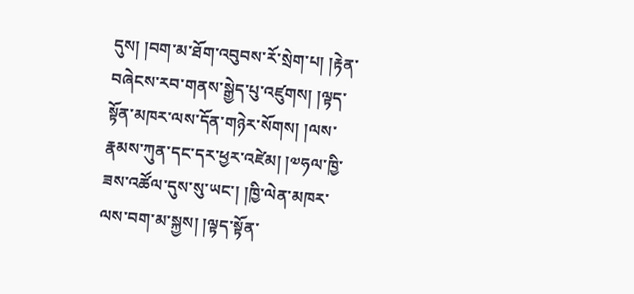དུས། །བག་མ་ཐོག་འབུབས་རོ་སྲེག་པ། །རྟེན་བཞེངས་རབ་གནས་སྒྱེད་པུ་འཛུགས། །ལྟད་སྟོན་མཁར་ལས་དོན་གཉེར་སོགས། །ལས་རྣམས་ཀུན་དང་དར་ཕྱར་འཛེམ། །༧ཧལ་ཁྱི་ཟས་འཚོལ་དུས་སུ་ཡང་། །ཁྱི་ལེན་མཁར་ལས་བག་མ་སྐྱས། །ལྟད་སྟོན་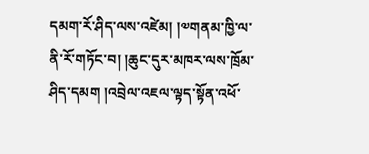དམག་རོ་ཤིད་ལས་འཛེམ། །༧གནམ་ཁྱི་ལ་ནི་རོ་གཏོང་བ། །ཆུང་དུར་མཁར་ལས་ཁྲོམ་ཤིད་དམག །འབྲེལ་འཇལ་ལྟད་སྟོན་འཕོ་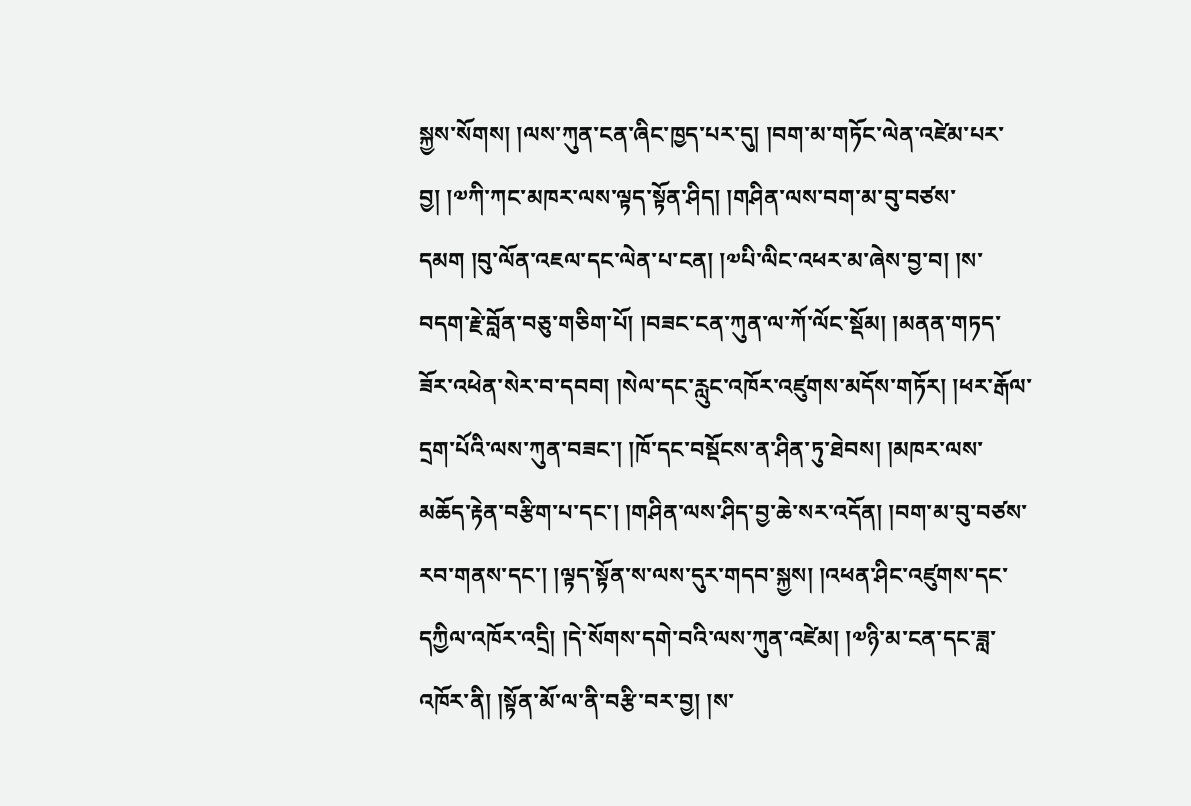སྐྱས་སོགས། །ལས་ཀུན་ངན་ཞིང་ཁྱད་པར་དུ། །བག་མ་གཏོང་ལེན་འཛེམ་པར་བྱ། །༧ཀི་ཀང་མཁར་ལས་ལྟད་སྟོན་ཤིད། །གཤིན་ལས་བག་མ་བུ་བཙས་དམག །བུ་ལོན་འཇལ་དང་ལེན་པ་ངན། །༧པི་ལིང་འཕར་མ་ཞེས་བྱ་བ། །ས་བདག་རྗེ་བློན་བཅུ་གཅིག་པོ། །བཟང་ངན་ཀུན་ལ་ཀོ་ལོང་སྡོམ། །མནན་གཏད་ཟོར་འཕེན་སེར་བ་དབབ། །སེལ་དང་རླུང་འཁོར་འཛུགས་མདོས་གཏོར། །ཕར་རྒོལ་དྲག་པོའི་ལས་ཀུན་བཟང་། །ཁོ་དང་བསྡོངས་ན་ཤིན་ཏུ་ཐེབས། །མཁར་ལས་མཆོད་རྟེན་བརྩིག་པ་དང་། །གཤིན་ལས་ཤིད་བྱ་ཆེ་སར་འདོན། །བག་མ་བུ་བཙས་རབ་གནས་དང་། །ལྟད་སྟོན་ས་ལས་དུར་གདབ་སྐྱས། །འཕན་ཤིང་འཛུགས་དང་དཀྱིལ་འཁོར་འདྲི། །དེ་སོགས་དགེ་བའི་ལས་ཀུན་འཛེམ། །༧ཉི་མ་ངན་དང་ཟླ་འཁོར་ནི། །སྟོན་མོ་ལ་ནི་བརྩི་བར་བྱ། །ས་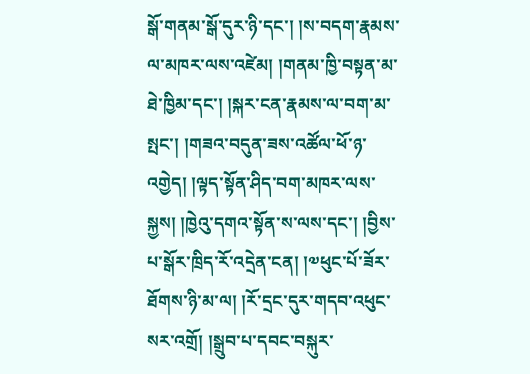སྒོ་གནམ་སྒོ་དུར་ཉི་དང་། །ས་བདག་རྣམས་ལ་མཁར་ལས་འཛེམ། །གནམ་ཁྱི་བསྟན་མ་ཐེ་ཁྱིམ་དང་། །སྐར་ངན་རྣམས་ལ་བག་མ་སྤང་། །གཟའ་བདུན་ཟས་འཚོལ་ཕོ་ཉ་འགྱེད། །ལྟད་སྟོན་ཤིད་བག་མཁར་ལས་སྐྱས། །ཁྱེའུ་དགའ་སྟོན་ས་ལས་དང་། །བྱིས་པ་སྒོར་ཁྲིད་རོ་འདྲེན་ངན། །༧ཕུང་པོ་ཟོར་ཐོགས་ཉི་མ་ལ། །རོ་དྲང་དུར་གདབ་འཕུང་སར་འགྲོ། །སྒྲུབ་པ་དབང་བསྐུར་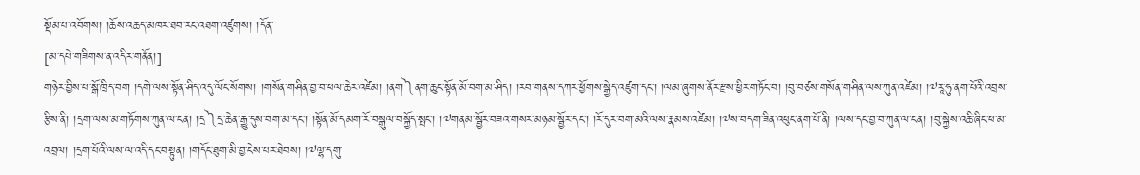སྡོམ་པ་འབོགས། །ཆོས་འཆད་མཁར་ཐབ་རང་འཐག་འཛུགས། །དོན་
[མ་དཔེ་གཟིགས་ན་འདིར་གནོན།]
གཉེར་བྱིས་པ་སྒོ་ཁྲིད་བག །དགེ་ལས་སྟོན་ཤིད་འདུ་ལོང་སོགས། །གསོན་གཤིན་བྱ་བ་ཕལ་ཆེར་འཛེམ། །ནག༽ནག་ཆུང་སྟོན་མོ་བག་མ་ཤིད། །རབ་གནས་དཀར་ཕྱོགས་སྒྱེད་འཛུག་དང་། །ལམ་ཞུགས་ནོར་རྫས་ཕྱིར་གཏོང་བ། །བུ་བཙས་གསོན་གཤིན་ལས་ཀུན་འཛེམ། །༧རཱ་ཧུ་ནག་པོའི་འབྲས་རྩིས་ནི། །དྲག་ལས་མ་གཏོགས་ཀུན་ལ་ངན། །དྲ༽དྲ་ཆེན་རྒྱུ་དུས་བག་མ་དང་། །སྟོན་མོ་དམག་རོ་བསྒུལ་བསྐྱོད་སྤང་། །༧གནམ་སྦྱོར་བཟའ་གསར་མཉམ་སྦྱོར་དང་། །རོ་དུར་བག་མའི་ལས་རྣམས་འཛེམ། །༧ས་བདག་ཟིན་འཕུང་ནག་པོ་ནི། །ལས་དང་བྱ་བ་ཀུན་ལ་ངན། །བུ་སྐྱེས་འཆི་ཞིང་ཕ་མ་འབྲལ། །དྲག་པོའི་ལས་ལ་འདི་དང་བསྟུན། །གདོང་ཐུག་མི་བྱ་ངེས་པར་ཐེབས། །༧ལྷ་དགུ་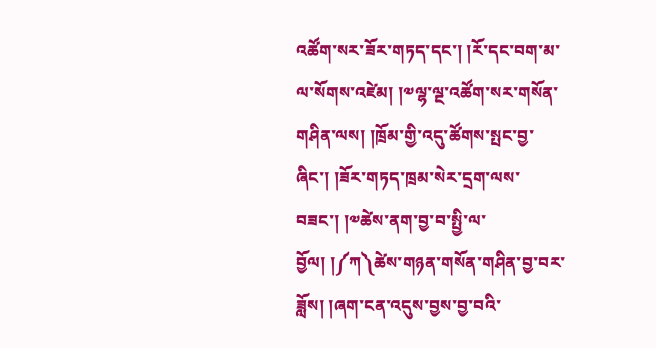འཚོག་སར་ཟོར་གཏད་དང་། །རོ་དང་བག་མ་ལ་སོགས་འཛེམ། །༧ལྷ་ལྔ་འཚོག་སར་གསོན་གཤིན་ལས། །ཁྲོམ་གྱི་འདུ་ཚོགས་སྤང་བྱ་ཞིང་། །ཟོར་གཏད་ཁྲམ་སེར་དྲག་ལས་བཟང་། །༧ཚེས་ནག་བྱ་བ་སྤྱི་ལ་བྱོལ། །༼ཀ༽ཚེས་གཉན་གསོན་གཤིན་བྱ་བར་ཟློས། །ཞག་ངན་འདུས་བྱས་བྱ་བའི་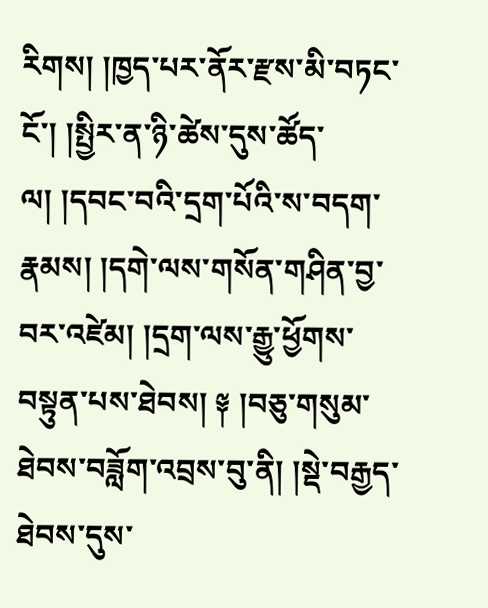རིགས། །ཁྱད་པར་ནོར་རྫས་མི་བཏང་ངོ་། །སྤྱིར་ན་ཉི་ཚེས་དུས་ཚོད་ལ། །དབང་བའི་དྲག་པོའི་ས་བདག་རྣམས། །དགེ་ལས་གསོན་གཤིན་བྱ་བར་འཛེམ། །དྲག་ལས་རྒྱུ་ཕྱོགས་བསྟུན་པས་ཐེབས། ༈ །བཅུ་གསུམ་ཐེབས་བཟློག་འབྲས་བུ་ནི། །སྡེ་བརྒྱད་ཐེབས་དུས་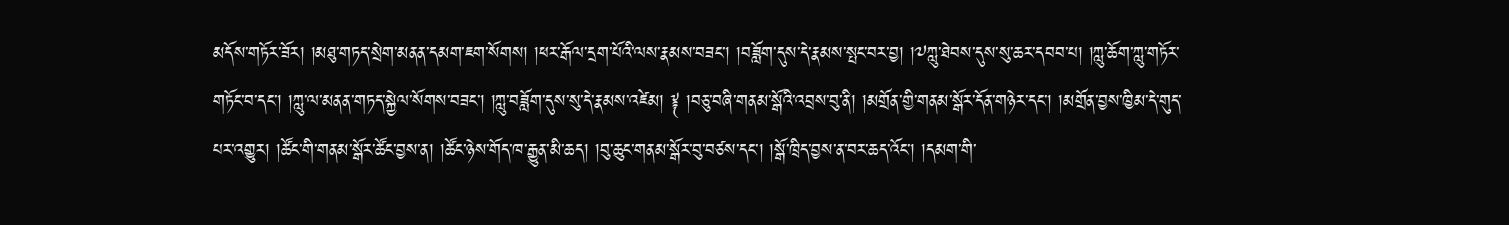མདོས་གཏོར་ཟོར། །མཐུ་གཏད་སྲེག་མནན་དམག་ཇག་སོགས། །ཕར་རྒོལ་དྲག་པོའི་ལས་རྣམས་བཟང་། །བཟློག་དུས་དེ་རྣམས་སྤང་བར་བྱ། །༧ཀླུ་ཐེབས་དུས་སུ་ཆར་དབབ་པ། །ཀླུ་ཆོག་ཀླུ་གཏོར་གཏོང་བ་དང་། །ཀླུ་ལ་མནན་གཏད་སྐྱེལ་སོགས་བཟང་། །ཀླུ་བཟློག་དུས་སུ་དེ་རྣམས་འཛེམ། ༈ །བཅུ་བཞི་གནམ་སྒོའི་འབྲས་བུ་ནི། །མགྲོན་གྱི་གནམ་སྒོར་དོན་གཉེར་དང་། །མགྲོན་བྱས་ཁྱིམ་དེ་གུད་པར་འགྱུར། །ཚོང་གི་གནམ་སྒོར་ཚོང་བྱས་ན། །ཚོང་ཉེས་གོད་ཁ་རྒྱུན་མི་ཆད། །བུ་ཆུང་གནམ་སྒོར་བུ་བཙས་དང་། །སྒོ་ཁྲིད་བྱས་ན་བར་ཆད་འོང་། །དམག་གི་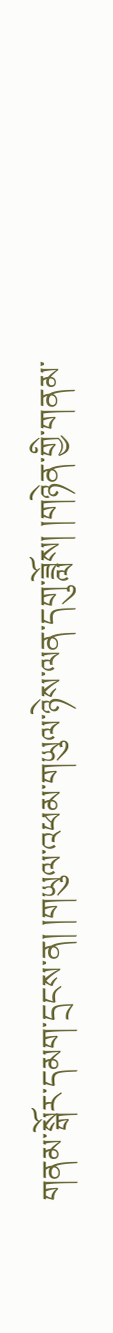གནམ་སྒོར་དམག་དྲངས་ན། །གཡུལ་འཕམ་གཡུལ་ཉེས་ལན་དགུ་ཟློས། །གཉེན་གྱི་གནམ་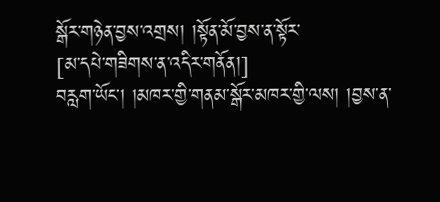སྒོར་གཉེན་བྱས་འགྲས། །སྟོན་མོ་བྱས་ན་སྟོར་
[མ་དཔེ་གཟིགས་ན་འདིར་གནོན།]
བརླག་ཡོང་། །མཁར་གྱི་གནམ་སྒོར་མཁར་གྱི་ལས། །བྱས་ན་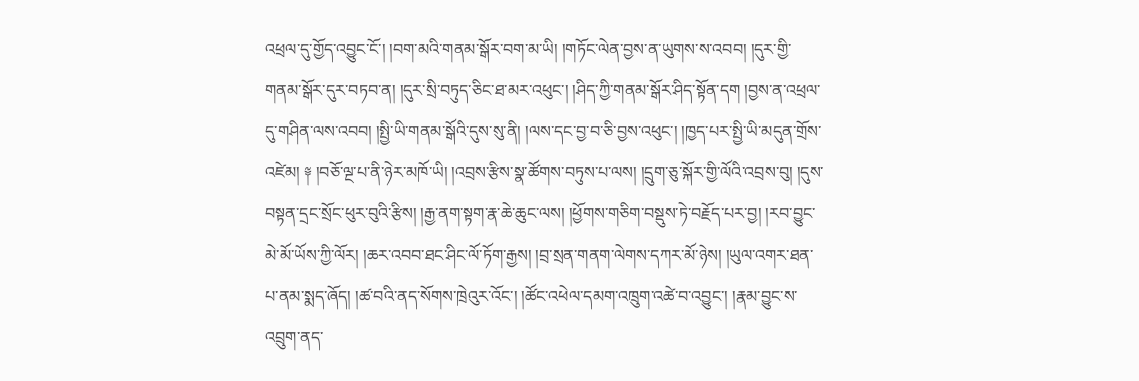འཕྲལ་དུ་གྱོད་འབྱུང་ངོ་། །བག་མའི་གནམ་སྒོར་བག་མ་ཡི། །གཏོང་ལེན་བྱས་ན་ཡུགས་ས་འབབ། །དུར་གྱི་གནམ་སྒོར་དུར་བཏབ་ན། །དུར་སྲི་བཏུད་ཅིང་ཐ་མར་འཕུང་། །ཤིད་ཀྱི་གནམ་སྒོར་ཤིད་སྟོན་དག །བྱས་ན་འཕྲལ་དུ་གཤིན་ལས་འབབ། །སྤྱི་ཡི་གནམ་སྒོའི་དུས་སུ་ནི། །ལས་དང་བྱ་བ་ཅི་བྱས་འཕུང་། །ཁྱད་པར་སྤྱི་ཡི་མདུན་གྲོས་འཛེམ། ༈ །བཅོ་ལྔ་པ་ནི་ཉེར་མཁོ་ཡི། །འབྲས་རྩིས་སྣ་ཚོགས་བཏུས་པ་ལས། །དྲུག་ཅུ་སྐོར་གྱི་ལོའི་འབྲས་བུ། །དུས་བསྟན་དྲང་སྲོང་ཕུར་བུའི་རྩིས། །རྒྱ་ནག་སྟག་རྣ་ཆེ་ཆུང་ལས། །ཕྱོགས་གཅིག་བསྡུས་ཏེ་བརྗོད་པར་བྱ། །རབ་བྱུང་མེ་མོ་ཡོས་ཀྱི་ལོར། །ཆར་འབབ་ཐང་ཤིང་ལོ་ཏོག་རྒྱས། །བྲ་སྲན་གནག་ལེགས་དཀར་མོ་ཉེས། །ཡུལ་འགར་ཐན་པ་ནམ་སྨད་ཞོད། །ཚ་བའི་ནད་སོགས་ཁྲེའུར་འོང་། །ཚོང་འཕེལ་དམག་འཁྲུག་འཚེ་བ་འབྱུང་། །རྣམ་བྱུང་ས་འབྲུག་ནད་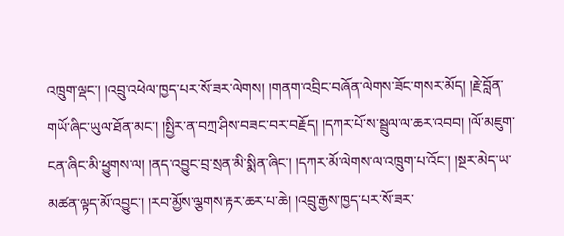འཁྲུག་ལྡང་། །འབྲུ་འཕེལ་ཁྱད་པར་སོ་ཟར་ལེགས། །གནག་འབྲིང་བཞོན་ལེགས་ཟོང་གསར་མོད། །རྗེ་བློན་གཡོ་ཞིང་ཡུལ་ཐོན་མང་། །སྤྱིར་ན་བཀྲ་ཤིས་བཟང་བར་བརྗོད། །དཀར་པོ་ས་སྦྲུལ་ལ་ཆར་འབབ། །ལོ་མཇུག་ངན་ཞིང་མི་ཕྱུགས་ལ། །ནད་འབྱུང་བྲ་སྲན་མི་སྨིན་ཞིང་། །དཀར་མོ་ལེགས་ལ་འཁྲུག་པ་འོང་། །སྔར་མེད་ཡ་མཚན་ལྟད་མོ་འབྱུང་། །རབ་མྱོས་ལྕགས་རྟར་ཆར་པ་ཆེ། །འབྲུ་རྒྱས་ཁྱད་པར་སོ་ཟར་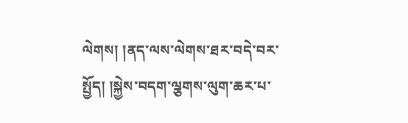ལེགས། །ནད་ལས་ལེགས་ཐར་བདེ་བར་སྤྱོད། །སྐྱེས་བདག་ལྕགས་ལུག་ཆར་པ་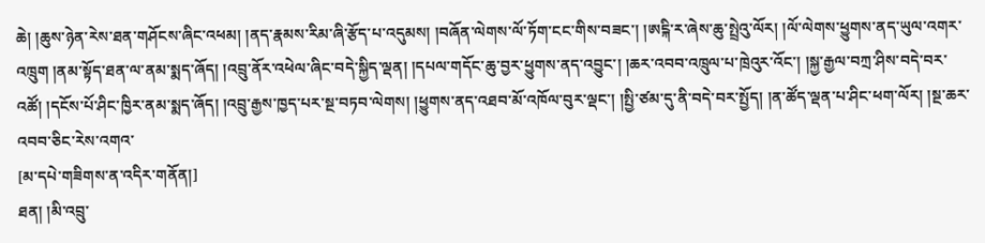ཆེ། །ཆུས་ཉེན་རེས་ཐན་གཤོངས་ཞིང་འཕམ། །ནད་རྣམས་རིམ་ཞི་རྩོད་པ་འདུམས། །བཞོན་ལེགས་ལོ་ཏོག་ངང་གིས་བཟང་། །ཨངྐི་ར་ཞེས་ཆུ་སྤྲེའུ་ལོར། །ལོ་ལེགས་ཕྱུགས་ནད་ཡུལ་འགར་འཁྲུག །ནམ་སྟོད་ཐན་ལ་ནམ་སྨད་ཞོད། །འབྲུ་ནོར་འཕེལ་ཞིང་བདེ་སྐྱིད་ལྡན། །དཔལ་གདོང་ཆུ་བྱར་ཕྱུགས་ནད་འབྱུང་། །ཆར་འབབ་འཁྲུལ་པ་ཁྲེའུར་འོང་། །སྐྱ་རྒྱལ་བཀྲ་ཤིས་བདེ་བར་འཚོ། །དངོས་པོ་ཤིང་ཁྱིར་ནམ་སྨད་ཞོད། །འབྲུ་རྒྱས་ཁྱད་པར་སྔ་བཏབ་ལེགས། །ཕྱུགས་ནད་འཐབ་མོ་འཁོལ་བུར་ལྡང་། །སྤྱི་ཙམ་དུ་ནི་བདེ་བར་སྤྱོད། །ན་ཚོད་ལྡན་པ་ཤིང་ཕག་ལོར། །སྔ་ཆར་འབབ་ཅིང་རེས་འགའ་
[མ་དཔེ་གཟིགས་ན་འདིར་གནོན།]
ཐན། །མི་འབྲུ་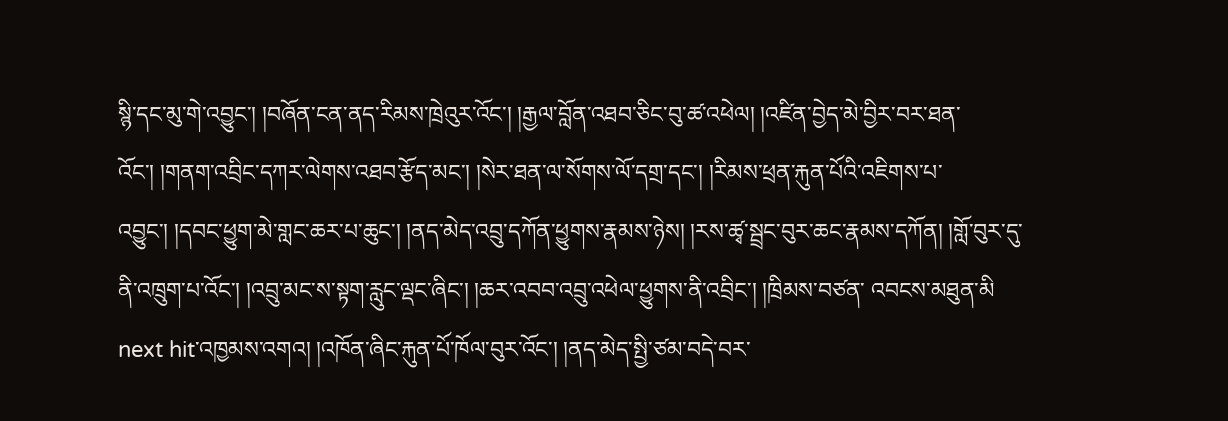སྙི་དང་མུ་གེ་འབྱུང་། །བཞོན་ངན་ནད་རིམས་ཁྲེའུར་འོང་། །རྒྱལ་བློན་འཐབ་ཅིང་བུ་ཚ་འཕེལ། །འཛིན་བྱེད་མེ་བྱིར་བར་ཐན་འོང་། །གནག་འབྲིང་དཀར་ལེགས་འཐབ་རྩོད་མང་། །སེར་ཐན་ལ་སོགས་ལོ་དགྲ་དང་། །རིམས་ཕྲན་རྐུན་པོའི་འཇིགས་པ་འབྱུང་། །དབང་ཕྱུག་མེ་གླང་ཆར་པ་ཆུང་། །ནད་མེད་འབྲུ་དཀོན་ཕྱུགས་རྣམས་ཉེས། །རས་ཚྭ་སྦྲང་བུར་ཆང་རྣམས་དཀོན། །གློ་བུར་དུ་ནི་འཁྲུག་པ་འོང་། །འབྲུ་མང་ས་སྟག་རླུང་ལྡང་ཞིང་། །ཆར་འབབ་འབྲུ་འཕེལ་ཕྱུགས་ནི་འབྲིང་། །ཁྲིམས་བཙན་ འབངས་མཐུན་མི next hit་འཁྱམས་འགའ། །འཁོན་ཞིང་རྐུན་པོ་ཁོལ་བུར་འོང་། །ནད་མེད་སྤྱི་ཙམ་བདེ་བར་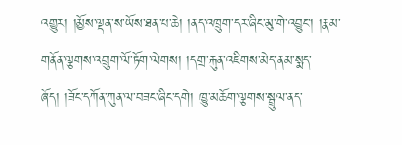འགྱུར། །མྱོས་ལྡན་ས་ཡོས་ཐན་པ་ཆེ། །ནད་འཁྲུག་དར་ཞིང་མུ་གེ་འབྱུང་། །རྣམ་གནོན་ལྕགས་འབྲུག་ལོ་ཏོག་ལེགས། །དགྲ་རྐུན་འཇིགས་མེད་ནམ་སྨད་ཞོད། །ཟོང་དཀོན་ཀུན་ལ་བཟང་ཞིང་དགེ། ཁྱུ་མཆོག་ལྕགས་སྦྲུལ་ནད་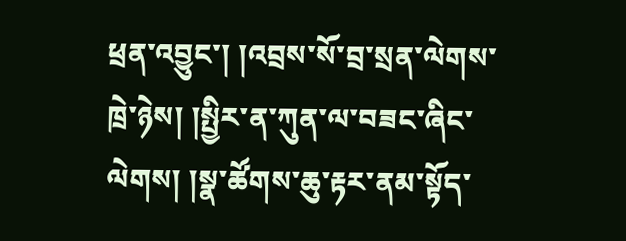ཕྲན་འབྱུང་། །འབྲས་སོ་བྲ་སྲན་ལེགས་ཁྲེ་ཉེས། །སྤྱིར་ན་ཀུན་ལ་བཟང་ཞིང་ལེགས། །སྣ་ཚོགས་ཆུ་རྟར་ནམ་སྟོད་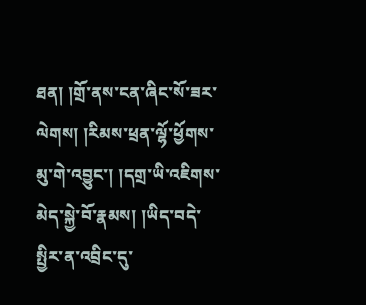ཐན། །གྲོ་ནས་ངན་ཞིང་སོ་ཟར་ལེགས། །རིམས་ཕྲན་ལྷོ་ཕྱོགས་མུ་གེ་འབྱུང་། །དགྲ་ཡི་འཇིགས་མེད་སྐྱེ་བོ་རྣམས། །ཡིད་བདེ་སྤྱིར་ན་འབྲིང་དུ་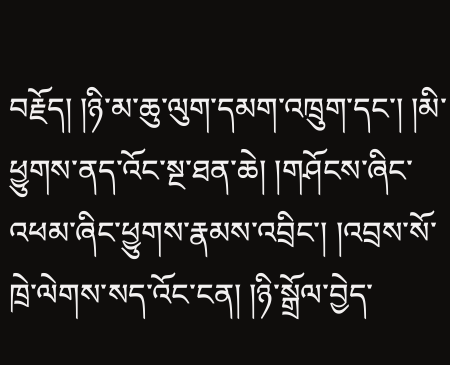བརྗོད། །ཉི་མ་ཆུ་ལུག་དམག་འཁྲུག་དང་། །མི་ཕྱུགས་ནད་འོང་སྔ་ཐན་ཆེ། །གཤོངས་ཞིང་འཕམ་ཞིང་ཕྱུགས་རྣམས་འབྲིང་། །འབྲས་སོ་ཁྲེ་ལེགས་སད་འོང་ངན། །ཉི་སྒྲོལ་བྱེད་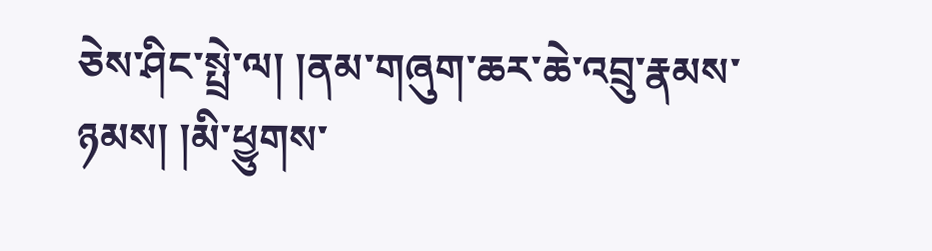ཅེས་ཤིང་སྤྲེ་ལ། །ནམ་གཞུག་ཆར་ཆེ་འབྲུ་རྣམས་ཉམས། །མི་ཕྱུགས་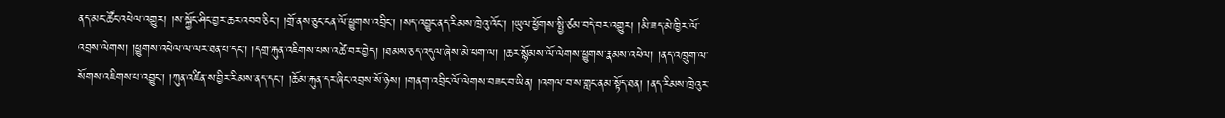ནད་མང་ཚོང་འཕེལ་འགྱུར། །ས་སྐྱོང་ཤིང་བྱར་ཆར་འབབ་ཅིང་། །གྲོ་ནས་ཅུང་ངན་ལོ་ཕྱུགས་འབྲིང་། །སད་འབྱུང་ནད་རིམས་ཁྲེའུ་འོང་། །ཡུལ་ཕྱོགས་སྤྱི་ཙམ་བདེ་བར་འགྱུར། །མི་ཟད་མེ་ཁྱིར་ལོ་འབྲས་ལེགས། །ཕྱུགས་འཕེལ་ལ་ལར་ཐན་པ་དང་། །དགྲ་རྐུན་འཇིགས་པས་འཚེ་བར་བྱེད། །ཐམས་ཅད་འདུལ་ཞེས་མེ་ཕག་ལ། །ཆར་སྙོམས་ལོ་ལེགས་ཕྱུགས་རྣམས་འཕེལ། །ནད་འཁྲུག་ལ་སོགས་འཇིགས་པ་འབྱུང་། །ཀུན་འཛིན་ས་བྱིར་རིམས་ནད་དང་། །ཆོམ་རྐུན་དར་ཞིང་འབྲས་སོ་ཉེས། །གནག་འབྲིང་ལོ་ལེགས་བཟང་བ་ཡིན། །འགལ་བ་ས་གླང་ནམ་སྟོད་ཐན། །ནད་རིམས་ཁྲེའུར་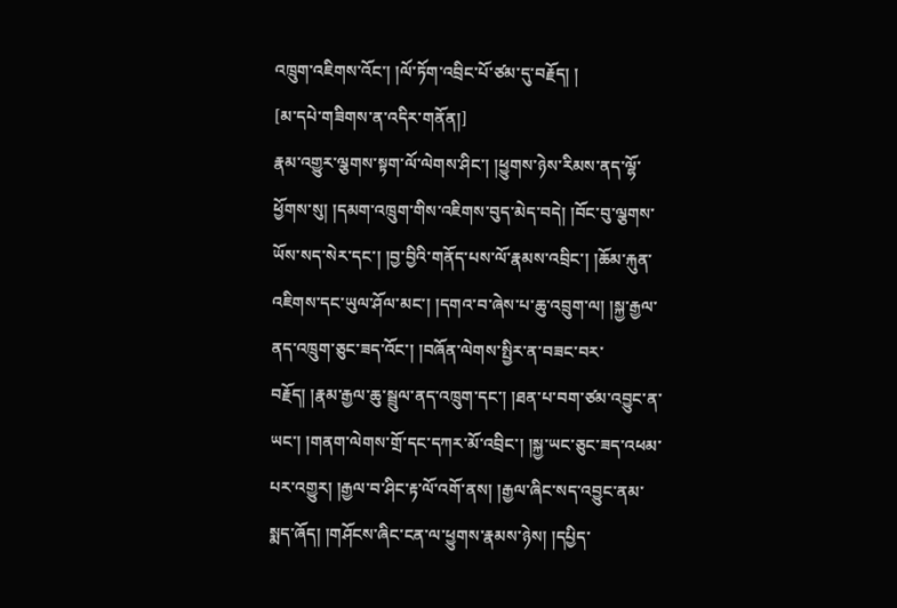འཁྲུག་འཇིགས་འོང་། །ལོ་ཏོག་འབྲིང་པོ་ཙམ་དུ་བརྗོད། །
[མ་དཔེ་གཟིགས་ན་འདིར་གནོན།]
རྣམ་འགྱུར་ལྕགས་སྟག་ལོ་ལེགས་ཤིང་། །ཕྱུགས་ཉེས་རིམས་ནད་ལྷོ་ཕྱོགས་སུ། །དམག་འཁྲུག་གིས་འཇིགས་བུད་མེད་བདེ། །བོང་བུ་ལྕགས་ཡོས་སད་སེར་དང་། །བྱ་བྱིའི་གནོད་པས་ལོ་རྣམས་འབྲིང་། །ཆོམ་རྐུན་འཇིགས་དང་ཡུལ་ཤོལ་མང་། །དགའ་བ་ཞེས་པ་ཆུ་འབྲུག་ལ། །སྐྱ་རྒྱལ་ནད་འཁྲུག་ཅུང་ཟད་འོང་། །བཞོན་ལེགས་སྤྱིར་ན་བཟང་བར་བརྗོད། །རྣམ་རྒྱལ་ཆུ་སྦྲུལ་ནད་འཁྲུག་དང་། །ཐན་པ་བག་ཙམ་འབྱུང་ན་ཡང་། །གནག་ལེགས་གྲོ་དང་དཀར་མོ་འབྲིང་། །སྐྱ་ཡང་ཅུང་ཟད་འཕམ་པར་འགྱུར། །རྒྱལ་བ་ཤིང་རྟ་ལོ་འགོ་ནས། །རྒྱལ་ཞིང་སད་འབྱུང་ནམ་སྨད་ཞོད། །གཤོངས་ཞིང་ངན་ལ་ཕྱུགས་རྣམས་ཉེས། །དཔྱིད་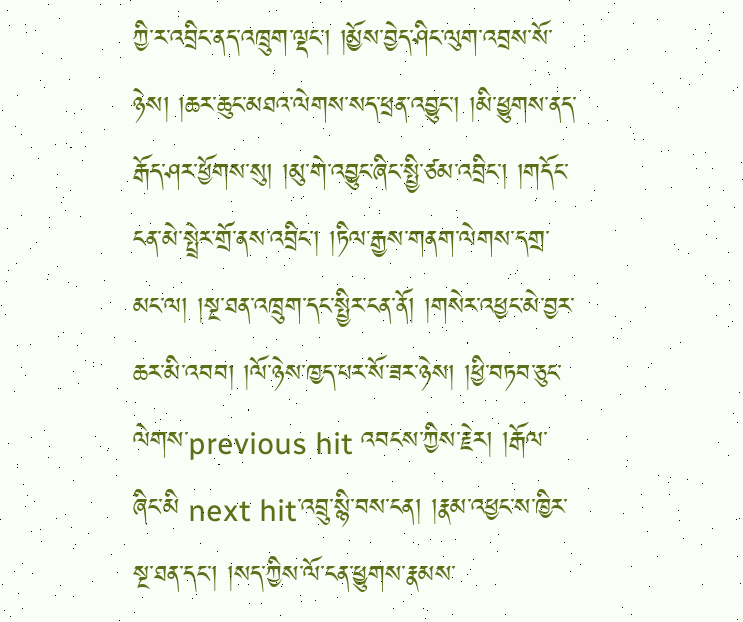ཀྱི་ར་འབྲིང་ནད་འཁྲུག་ལྡང་། །མྱོས་བྱེད་ཤིང་ལུག་འབྲས་སོ་ཉེས། །ཆར་ཆུང་མཐའ་ལེགས་སད་ཕྲན་འབྱུང་། །མི་ཕྱུགས་ནད་རྒོད་ཤར་ཕྱོགས་སུ། །མུ་གེ་འབྱུང་ཞིང་སྤྱི་ཙམ་འབྲིང་། །གདོང་ངན་མེ་སྤྲེར་གྲོ་ནས་འབྲིང་། །ཏིལ་རྒྱས་གནག་ལེགས་དགྲ་མང་ལ། །སྔ་ཐན་འཁྲུག་དང་སྤྱིར་ངན་ནོ། །གསེར་འཕྱང་མེ་བྱར་ཆར་མི་འབབ། །ལོ་ཉེས་ཁྱད་པར་སོ་ཟར་ཉེས། །ཕྱི་བཏབ་ཅུང་ལེགས་previous hit འབངས་ཀྱིས་རྗེར། །རྒོལ་ཞིང་མི next hit་འབྲུ་སྙི་བས་ངན། །རྣམ་འཕྱང་ས་ཁྱིར་སྔ་ཐན་དང་། །སད་ཀྱིས་ལོ་ངན་ཕྱུགས་རྣམས་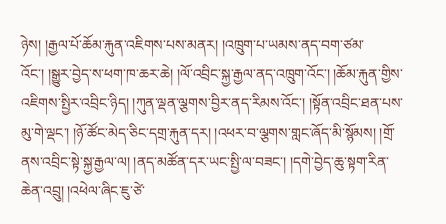ཉེས། །རྒྱལ་པོ་ཆོམ་རྐུན་འཇིགས་པས་མནར། །འཁྲུག་པ་ཡམས་ནད་བག་ཙམ་འོང་། །སྒྱུར་བྱེད་ས་ཕག་ཁ་ཆར་ཆེ། །ལོ་འབྲིང་སྐྱ་རྒྱལ་ནད་འཁྲུག་འོང་། །ཆོམ་རྐུན་གྱིས་འཇིགས་སྤྱིར་འབྲིང་ཉིད། །ཀུན་ལྡན་ལྕགས་བྱིར་ནད་རིམས་འོང་། །སྟོན་འབྲིང་ཐན་པས་མུ་གེ་ལྡང་། །ཉོ་ཚོང་མེད་ཅིང་དགྲ་རྐུན་དར། །འཕར་བ་ལྕགས་གླང་ཞོད་མི་སྙོམས། །གྲོ་ནས་འབྲིང་སྟེ་སྐྱ་རྒྱལ་ལ། །ནད་མཚོན་དར་ཡང་སྤྱི་ལ་བཟང་། །དགེ་བྱེད་ཆུ་སྟག་རིན་ཆེན་འབྲུ། །འཕེལ་ཞིང་ཇུ་ཙེ་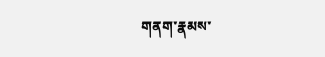གནག་རྣམས་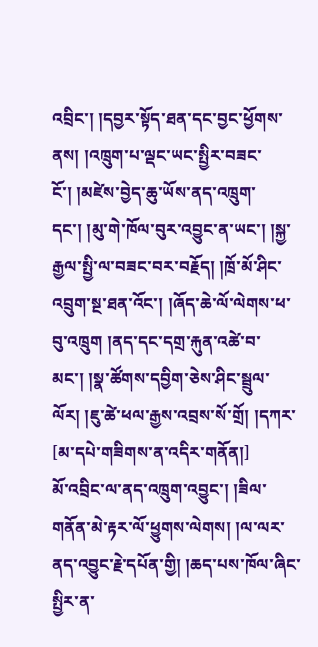འབྲིང་། །དབྱར་སྟོད་ཐན་དང་བྱང་ཕྱོགས་ནས། །འཁྲུག་པ་ལྡང་ཡང་སྤྱིར་བཟང་ངོ་། །མཛེས་བྱེད་ཆུ་ཡོས་ནད་འཁྲུག་དང་། །མུ་གེ་ཁོལ་བུར་འབྱུང་ན་ཡང་། །སྐྱ་རྒྱལ་སྤྱི་ལ་བཟང་བར་བརྗོད། །ཁྲོ་མོ་ཤིང་འབྲུག་སྔ་ཐན་འོང་། །ཞོད་ཆེ་ལོ་ལེགས་ཕ་བུ་འཁྲུག །ནད་དང་དགྲ་རྐུན་འཚེ་བ་མང་། །སྣ་ཚོགས་དབྱིག་ཅེས་ཤིང་སྦྲུལ་ལོར། །ཇུ་ཚེ་ཕལ་རྒྱས་འབྲས་སོ་གྲོ། །དཀར་
[མ་དཔེ་གཟིགས་ན་འདིར་གནོན།]
མོ་འབྲིང་ལ་ནད་འཁྲུག་འབྱུང་། །ཟིལ་གནོན་མེ་རྟར་ལོ་ཕྱུགས་ལེགས། །ལ་ལར་ནད་འབྱུང་རྗེ་དཔོན་གྱི། །ཆད་པས་ཁོལ་ཞིང་སྤྱིར་ན་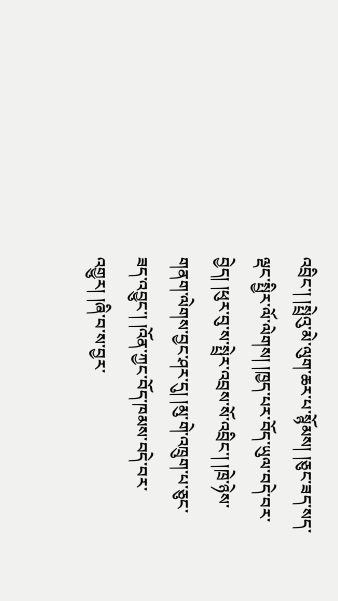འབྲིང་། །སྤྲེའུ་མེ་ལུག་ཆར་པ་སྙོམས། །ཅུང་ཟད་སད་ལྡང་སྤྱིར་ལོ་ལེགས། །ཁྱད་པར་བོད་ཡུལ་བདེ་བར་བྱེད། །ཕུར་བུ་ས་སྤྲེར་འབྲས་སོ་འབྲིང་། །ཁྲེ་ཉེས་གནག་ལེགས་བྱང་ཤར་དུ། །མུ་གེ་འཁྲུག་པ་ཅུང་ཟད་འབྱུང་། །འོན་ཀྱང་བོད་ཁམས་བདེ་བར་འགྱུར། །ཞི་བ་ས་བྱར་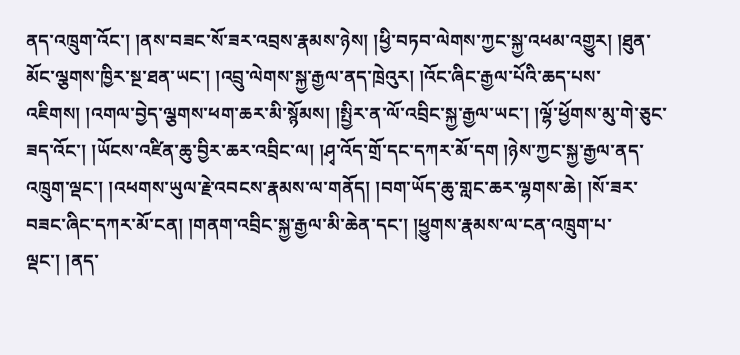ནད་འཁྲུག་འོང་། །ནས་བཟང་སོ་ཟར་འབྲས་རྣམས་ཉེས། །ཕྱི་བཏབ་ལེགས་ཀྱང་སྐྱ་འཕམ་འགྱུར། །ཐུན་མོང་ལྕགས་ཁྱིར་སྔ་ཐན་ཡང་། །འབྲུ་ལེགས་སྐྱ་རྒྱལ་ནད་ཁྲེའུར། །འོང་ཞིང་རྒྱལ་པོའི་ཆད་པས་འཇིགས། །འགལ་བྱེད་ལྕགས་ཕག་ཆར་མི་སྙོམས། །སྤྱིར་ན་ལོ་འབྲིང་སྐྱ་རྒྱལ་ཡང་། །ལྷོ་ཕྱོགས་མུ་གེ་ཅུང་ཟད་འོང་། །ཡོངས་འཛིན་ཆུ་བྱིར་ཆར་འབྲིང་ལ། །ཤྭ་འོད་གྲོ་དང་དཀར་མོ་དག །ཉེས་ཀྱང་སྐྱ་རྒྱལ་ནད་འཁྲུག་ལྡང་། །འཕགས་ཡུལ་རྗེ་འབངས་རྣམས་ལ་གནོད། །བག་ཡོད་ཆུ་གླང་ཆར་ལྷགས་ཆེ། །སོ་ཟར་བཟང་ཞིང་དཀར་མོ་ངན། །གནག་འབྲིང་སྐྱ་རྒྱལ་མི་ཆེན་དང་། །ཕྱུགས་རྣམས་ལ་ངན་འཁྲུག་པ་ལྡང་། །ནད་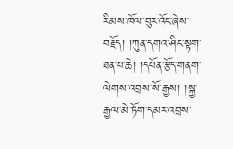རིམས་ཁོལ་བུར་འོང་ཞེས་བརྗོད། །ཀུན་དགའ་ཤིང་སྟག་ཐན་པ་ཆེ། །དཔོན་རྩོད་གནག་ལེགས་འབྲས་སོ་རྒྱས། །སྐྱ་རྒྱལ་མེ་ཏོག་དམར་འབྲས་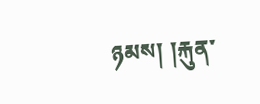ཉམས། །རྐུན་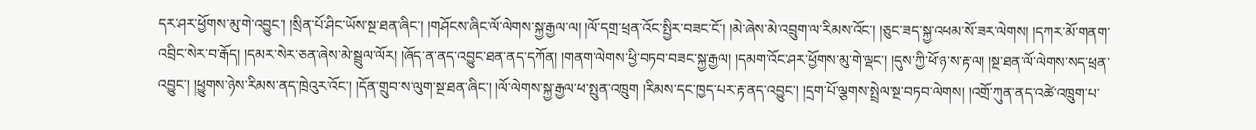དར་ཤར་ཕྱོགས་མུ་གེ་འབྱུང་། །སྲིན་པོ་ཤིང་ཡོས་སྔ་ཐན་ཞིང་། །གཤོངས་ཞིང་ལོ་ལེགས་སྐྱ་རྒྱལ་ལ། །ལོ་དགྲ་ཕྲན་འོང་སྤྱིར་བཟང་ངོ་། །མེ་ཞེས་མེ་འབྲུག་ལ་རིམས་འོང་། །ཅུང་ཟད་སྐྱ་འཕམ་སོ་ཟར་ལེགས། །དཀར་མོ་གནག་འབྲིང་སེར་བ་རྒོད། །དམར་སེར་ཅན་ཞེས་མེ་སྦྲུལ་ལོར། །ཞོད་ན་ནད་འབྱུང་ཐན་ནད་དཀོན། །གནག་ལེགས་ཕྱི་བཏབ་བཟང་སྐྱ་རྒྱལ། །དམག་འོང་ཤར་ཕྱོགས་མུ་གེ་ལྡང་། །དུས་ཀྱི་ཕོ་ཉ་ས་རྟ་ལ། །སྔ་ཐན་ལོ་ལེགས་སད་ཕྲན་འབྱུང་། །ཕྱུགས་ཉེས་རིམས་ནད་ཁྲེའུར་འོང་། །དོན་གྲུབ་ས་ལུག་སྔ་ཐན་ཞིང་། །ལོ་ལེགས་སྐྱ་རྒྱལ་ཕ་སྤུན་འཁྲུག །རིམས་དང་ཁྱད་པར་རྟ་ནད་འབྱུང་། །དྲག་པོ་ལྕགས་སྤྲེལ་སྔ་བཏབ་ལེགས། །འགྲོ་ཀུན་ནད་འཚེ་འཁྲུག་པ་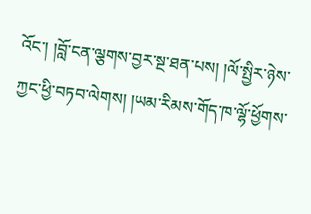འོང་། །བློ་ངན་ལྕགས་བྱར་སྔ་ཐན་པས། །ལོ་སྤྱིར་ཉེས་ཀྱང་ཕྱི་བཏབ་ལེགས། །ཡམ་རིམས་གོད་ཁ་ལྷོ་ཕྱོགས་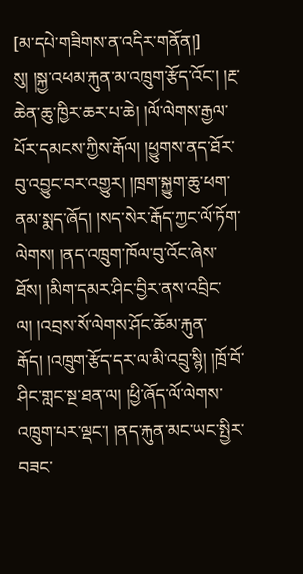[མ་དཔེ་གཟིགས་ན་འདིར་གནོན།]
སུ། །སྐྱ་འཕམ་རྐུན་མ་འཁྲུག་རྩོད་འོང་། །རྔ་ཆེན་ཆུ་ཁྱིར་ཆར་པ་ཆེ། །ལོ་ལེགས་རྒྱལ་པོར་དམངས་ཀྱིས་རྒོལ། །ཕྱུགས་ནད་ཐོར་བུ་འབྱུང་བར་འགྱུར། །ཁྲག་སྐྱུག་ཆུ་ཕག་ནམ་སྨད་ཞོད། །སད་སེར་རྒོད་ཀྱང་ལོ་ཏོག་ལེགས། །ནད་འཁྲུག་ཁོལ་བུ་འོང་ཞེས་ཐོས། །མིག་དམར་ཤིང་བྱིར་ནས་འབྲིང་ལ། །འབྲས་སོ་ལེགས་ཤོང་ཆོམ་རྐུན་རྒོད། །འཁྲུག་རྩོད་དར་ལ་མི་འབྲུ་སྙི། །ཁྲོ་བོ་ཤིང་གླང་སྔ་ཐན་ལ། །ཕྱི་ཞོད་ལོ་ལེགས་འཁྲུག་པར་ལྡང་། །ནད་རྐུན་མང་ཡང་སྤྱིར་བཟང་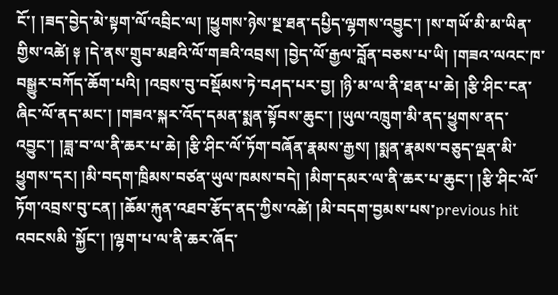ངོ་། །ཟད་བྱེད་མེ་སྟག་ལོ་འབྲིང་ལ། །ཕྱུགས་ཉེས་སྔ་ཐན་དཔྱིད་ལྷགས་འབྱུང་། །ས་གཡོ་མི་མ་ཡིན་གྱིས་འཚེ། ༈ །དེ་ནས་གྲུབ་མཐའི་ལོ་གཟའི་འབྲས། །བྱེད་ལོ་རྒྱལ་བློན་བཅས་པ་ཡི། །གཟའ་ལའང་ཁ་བསྒྱུར་བཀོད་ཆོག་པའི། །འབྲས་བུ་བསྡོམས་ཏེ་བཤད་པར་བྱ། །ཉི་མ་ལ་ནི་ཐན་པ་ཆེ། །རྩི་ཤིང་ངན་ཞིང་ལོ་ནད་མང་། །གཟའ་སྐར་འོད་དམན་སྨན་སྟོབས་ཆུང་། །ཡུལ་འཁྲུག་མི་ནད་ཕྱུགས་ནད་འབྱུང་། །ཟླ་བ་ལ་ནི་ཆར་པ་ཆེ། །རྩི་ཤིང་ལོ་ཏོག་བཞོན་རྣམས་རྒྱས། །སྨན་རྣམས་བཅུད་ལྡན་མི་ཕྱུགས་དར། །མི་བདག་ཁྲིམས་བཙན་ཡུལ་ཁམས་བདེ། །མིག་དམར་ལ་ནི་ཆར་པ་ཆུང་། །རྩི་ཤིང་ལོ་ཏོག་འབྲས་བུ་ངན། །ཆོམ་རྐུན་འཐབ་རྩོད་ནད་ཀྱིས་འཚེ། །མི་བདག་བྱམས་པས་previous hit འབངསམི ་སྐྱོང་། །ལྷག་པ་ལ་ནི་ཆར་ཞོད་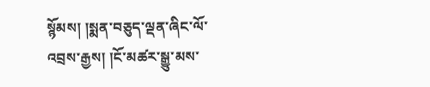སྙོམས། །སྨན་བཅུད་ལྡན་ཞིང་ལོ་འབྲས་རྒྱས། །ངོ་མཚར་སྒྱུ་མས་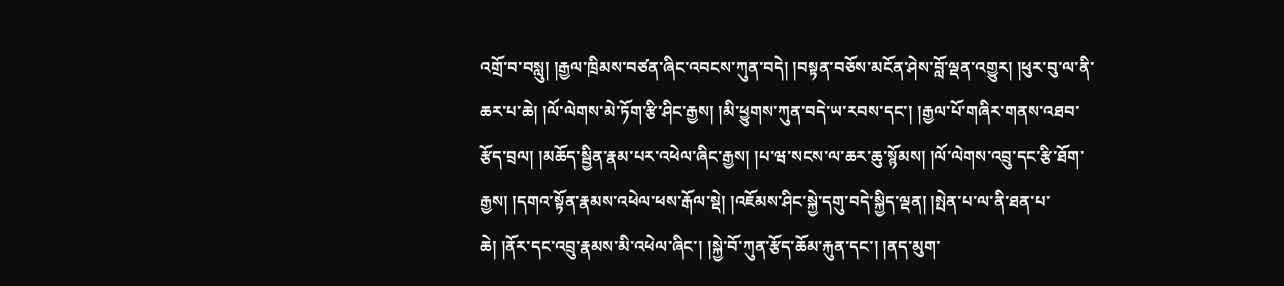འགྲོ་བ་བསླུ། །རྒྱལ་ཁྲིམས་བཙན་ཞིང་འབངས་ཀུན་བདེ། །བསྟན་བཅོས་མངོན་ཤེས་བློ་ལྡན་འགྱུར། །ཕུར་བུ་ལ་ནི་ཆར་པ་ཆེ། །ལོ་ལེགས་མེ་ཏོག་རྩི་ཤིང་རྒྱས། །མི་ཕྱུགས་ཀུན་བདེ་ཡ་རབས་དང་། །རྒྱལ་པོ་གཞིར་གནས་འཐབ་རྩོད་བྲལ། །མཆོད་སྦྱིན་རྣམ་པར་འཕེལ་ཞིང་རྒྱས། །པ་ཝ་སངས་ལ་ཆར་ཆུ་སྙོམས། །ལོ་ལེགས་འབྲུ་དང་རྩི་ཐོག་རྒྱས། །དགའ་སྟོན་རྣམས་འཕེལ་ཕས་རྒོལ་སྡེ། །འཇོམས་ཤིང་སྐྱེ་དགུ་བདེ་སྐྱིད་ལྡན། །སྤེན་པ་ལ་ནི་ཐན་པ་ཆེ། །ནོར་དང་འབྲུ་རྣམས་མི་འཕེལ་ཞིང་། །སྐྱེ་བོ་ཀུན་རྩོད་ཆོམ་རྐུན་དང་། །ནད་མུག་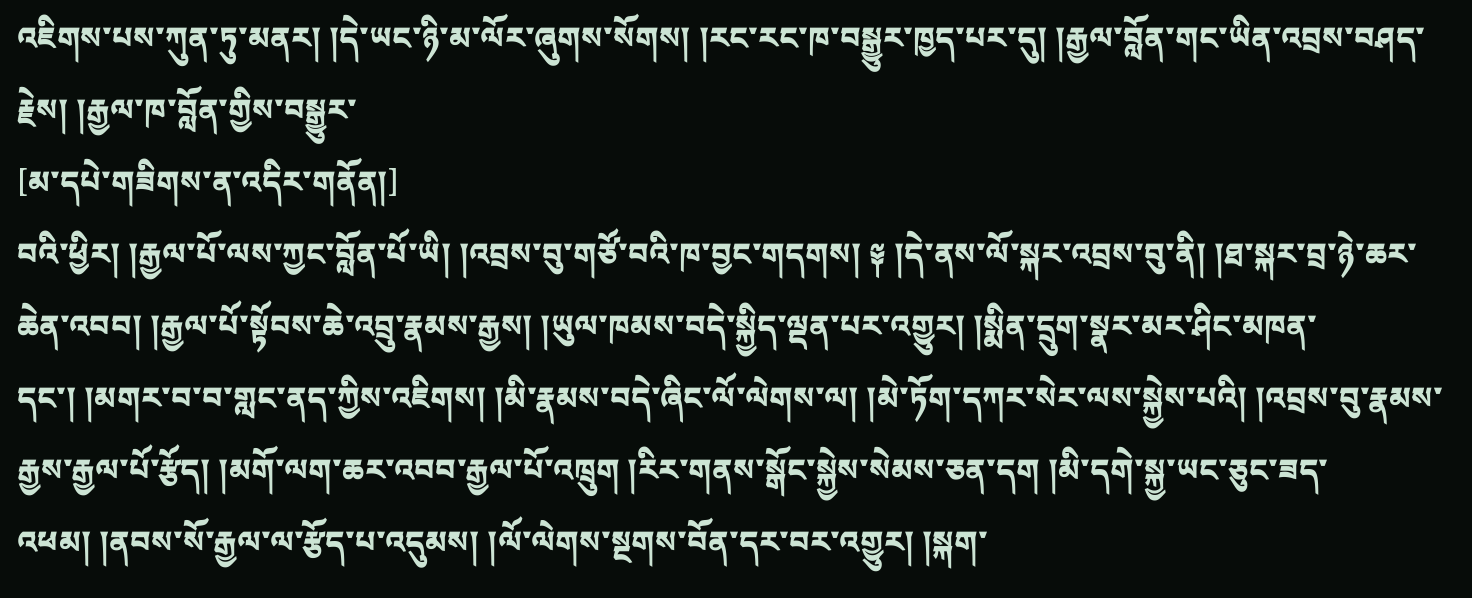འཇིགས་པས་ཀུན་ཏུ་མནར། །དེ་ཡང་ཉི་མ་ལོར་ཞུགས་སོགས། །རང་རང་ཁ་བསྒྱུར་ཁྱད་པར་དུ། །རྒྱལ་བློན་གང་ཡིན་འབྲས་བཤད་རྗེས། །རྒྱལ་ཁ་བློན་གྱིས་བསྒྱུར་
[མ་དཔེ་གཟིགས་ན་འདིར་གནོན།]
བའི་ཕྱིར། །རྒྱལ་པོ་ལས་ཀྱང་བློན་པོ་ཡི། །འབྲས་བུ་གཙོ་བའི་ཁ་བྱང་གདགས། ༈ །དེ་ནས་ལོ་སྐར་འབྲས་བུ་ནི། །ཐ་སྐར་བྲ་ཉེ་ཆར་ཆེན་འབབ། །རྒྱལ་པོ་སྟོབས་ཆེ་འབྲུ་རྣམས་རྒྱས། །ཡུལ་ཁམས་བདེ་སྐྱིད་ལྡན་པར་འགྱུར། །སྨིན་དྲུག་སྣར་མར་ཤིང་མཁན་དང་། །མགར་བ་བ་གླང་ནད་ཀྱིས་འཇིགས། །མི་རྣམས་བདེ་ཞིང་ལོ་ལེགས་ལ། །མེ་ཏོག་དཀར་སེར་ལས་སྐྱེས་པའི། །འབྲས་བུ་རྣམས་རྒྱས་རྒྱལ་པོ་རྩོད། །མགོ་ལག་ཆར་འབབ་རྒྱལ་པོ་འཁྲུག །རིར་གནས་སྒོང་སྐྱེས་སེམས་ཅན་དག །མི་དགེ་སྐྱ་ཡང་ཅུང་ཟད་འཕམ། །ནབས་སོ་རྒྱལ་ལ་རྩོད་པ་འདུམས། །ལོ་ལེགས་སྔགས་བོན་དར་བར་འགྱུར། །སྐག་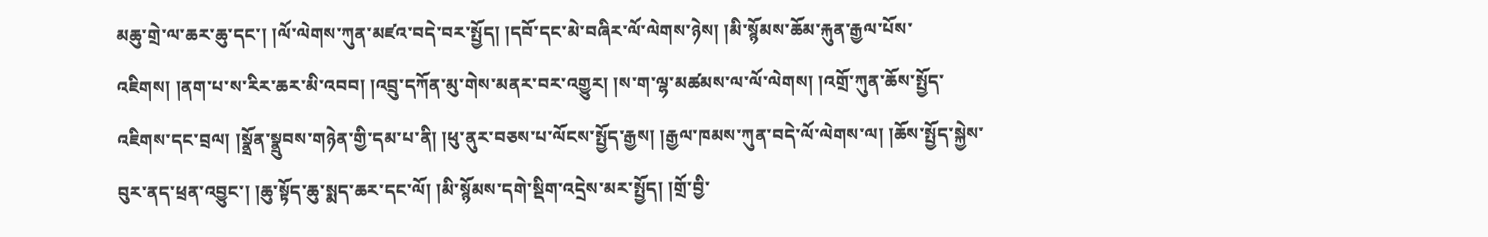མཆུ་གྲེ་ལ་ཆར་ཆུ་དང་། །ལོ་ལེགས་ཀུན་མཛའ་བདེ་བར་སྤྱོད། །དབོ་དང་མེ་བཞིར་ལོ་ལེགས་ཉེས། །མི་སྙོམས་ཆོམ་རྐུན་རྒྱལ་པོས་འཇིགས། །ནག་པ་ས་རིར་ཆར་མི་འབབ། །འབྲུ་དཀོན་མུ་གེས་མནར་བར་འགྱུར། །ས་ག་ལྷ་མཚམས་ལ་ལོ་ལེགས། །འགྲོ་ཀུན་ཆོས་སྤྱོད་འཇིགས་དང་བྲལ། །སྣྲོན་སྣྲུབས་གཉེན་གྱི་དམ་པ་ནི། །ཕུ་ནུར་བཅས་པ་ལོངས་སྤྱོད་རྒྱས། །རྒྱལ་ཁམས་ཀུན་བདེ་ལོ་ལེགས་ལ། །ཆོས་སྤྱོད་སྐྱེས་བུར་ནད་ཕྲན་འབྱུང་། །ཆུ་སྟོད་ཆུ་སྨད་ཆར་དང་ལོ། །མི་སྙོམས་དགེ་སྡིག་འདྲེས་མར་སྤྱོད། །གྲོ་བྱི་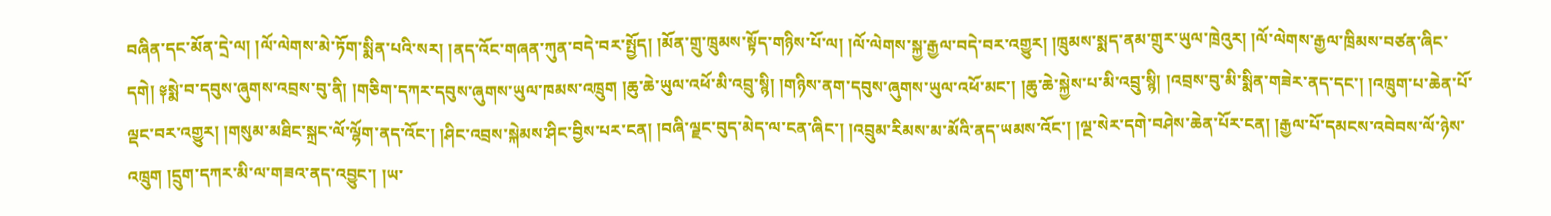བཞིན་དང་མོན་དྲེ་ལ། །ལོ་ལེགས་མེ་ཏོག་སྨིན་པའི་སར། །ནད་འོང་གཞན་ཀུན་བདེ་བར་སྤྱོད། །མོན་གྲུ་ཁྲུམས་སྟོད་གཉིས་པོ་ལ། །ལོ་ལེགས་སྐྱ་རྒྱལ་བདེ་བར་འགྱུར། །ཁྲུམས་སྨད་ནམ་གྲུར་ཡུལ་ཁྲེའུར། །ལོ་ལེགས་རྒྱལ་ཁྲིམས་བཙན་ཞིང་དགེ། ༈སྨེ་བ་དབུས་ཞུགས་འབྲས་བུ་ནི། །གཅིག་དཀར་དབུས་ཞུགས་ཡུལ་ཁམས་འཁྲུག །ཆུ་ཆེ་ཡུལ་འཕོ་མི་འབྲུ་སྙི། །གཉིས་ནག་དབུས་ཞུགས་ཡུལ་འཕོ་མང་། །ཆུ་ཆེ་སྐྱེས་པ་མི་འབྲུ་སྙི། །འབྲས་བུ་མི་སྨིན་གཟེར་ནད་དང་། །འཁྲུག་པ་ཆེན་པོ་ལྡང་བར་འགྱུར། །གསུམ་མཐིང་སྐྲང་ལོ་ལྷོག་ནད་འོང་། །ཤིང་འབྲས་སྐེམས་ཤིང་བྱིས་པར་ངན། །བཞི་ལྗང་བུད་མེད་ལ་ངན་ཞིང་། །འབྲུམ་རིམས་མ་མོའི་ནད་ཡམས་འོང་། །ལྔ་སེར་དགེ་བཤེས་ཆེན་པོར་ངན། །རྒྱལ་པོ་དམངས་འབེབས་ལོ་ཉེས་འཁྲུག །དྲུག་དཀར་མི་ལ་གཟའ་ནད་འབྱུང་། །ཡ་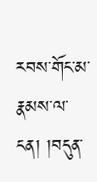རབས་གོང་མ་རྣམས་ལ་ངན། །བདུན་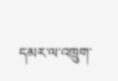དམར་ལ་འཁྲུག་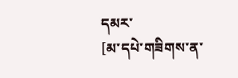དམར་
[མ་དཔེ་གཟིགས་ན་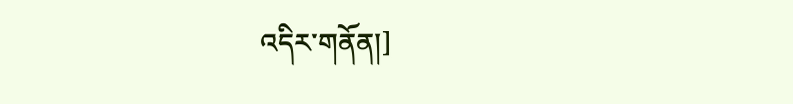འདིར་གནོན།]